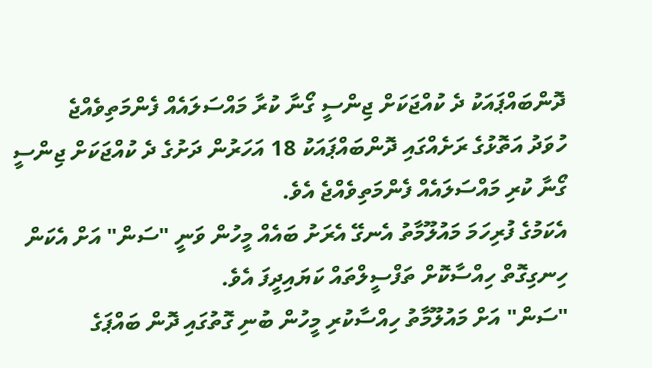ދޮންބައްޕައަކު ދެ ކުއްޖަކަށް ޖިންސީ ގޯނާ ކުރާ މައްސަލައެއް ފެންމަތިވެއްޖެ
ހުވަދު އަތޮޅުގެ ރަށެއްގައި ދޮންބައްޕައަކު 18 އަހަރުން ދަށުގެ ދެ ކުއްޖަކަށް ޖިންސީ ގޯނާ ކުރި މައްސަލައެއް ފެންމަތިވެއްޖެ އެވެ.
އެކަމުގެ ފުރިހަމަ މައުލޫމާތު އެނގޭ އެރަށު ބައެއް މީހުން ވަނީ "ސަން" އަށް އެކަން ހިނގިގޮތް ހިއްސާކޮށް ތަފްސީލްތައް ކަޔައިދީފަ އެވެ.
"ސަން" އަށް މައުލޫމާތު ހިއްސާކުރި މީހުން ބުނި ގޮތުގައި ދޮން ބައްޕަގެ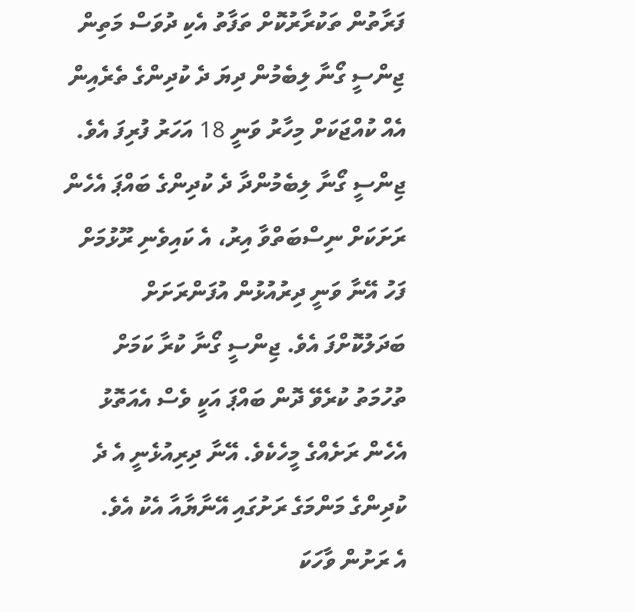ފަރާތުން ތަކުރާރުކޮށް ތަފާތު އެކި ދުވަސް މަތިން ޖިންސީ ގޯނާ ލިބެމުން ދިޔަ ދެ ކުދިންގެ ތެރެއިން އެއް ކުއްޖަކަށް މިހާރު ވަނީ 18 އަހަރު ފުރިފަ އެވެ.
ޖިންސީ ގޯނާ ލިބެމުންދާ ދެ ކުދިންގެ ބައްޕަ އެހެން ރަށަކަށް ނިސްބަތްވާ އިރު، އެ ކައިވެނި ރޫޅުމަށް ފަހު އޭނާ ވަނީ ދިރުއުޅުން އުފަންރަށަށް ބަދަލުކޮށްފަ އެވެ. ޖިންސީ ގޯނާ ކުރާ ކަމަށް ތުހުމަތު ކުރެވޭ ދޮން ބައްޕަ އަކީ ވެސް އެއަތޮޅު އެހެން ރަށެއްގެ މީހެކެވެ. އޭނާ ދިރިއުޅެނީ އެ ދެ ކުދިންގެ މަންމަގެ ރަށުގައި އޭނާޔާއާ އެކު އެވެ.
އެ ރަށުން ވާހަކަ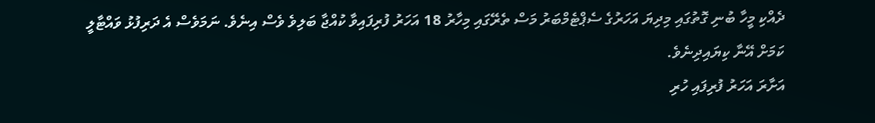ދެއްކި މީހާ ބުނި ގޮތުގައި މިދިޔަ އަހަރުގެ ސެޕްޓެމްބަރު މަސް ތެރޭގައި މިހާރު 18 އަހަރު ފުރިފައިވާ ކުއްޖާ ބަލިވެ ވެސް އިނެވެ. ނަމަވެސް އެ ދަރިފުޅު ވައްޓާލީ ކަމަށް އޭނާ ކިޔައިދިނެވެ.
އަށާރަ އަހަރު ފުރިފައި ހުރި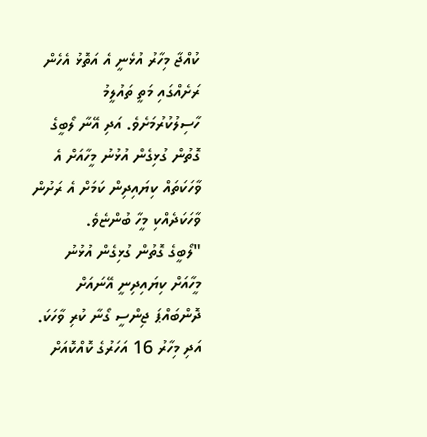ކުއްޖާ މިހާރު އުޅެނީ އެ އަތޮޅު އެހެން ރަށެއްގައި މަތީ ތައުލީމު ހާސިލުކުރުމަށެވެ. އަދި އޭނާ ލޯބީގެ ގޮތުން ގުޅިގެން އުޅުނު މީހާއަށް އެ ވާހަކަތައް ކިޔައިދިން ކަމަށް އެ ރަށުން ވާހަކަދެއްކި މީހާ ބުންޏެވެ.
"ލޯބީގެ ގޮތުން ގުޅިގެން އުޅުނު މީހާއަށް ކިޔައިދިނީ އޭނައަށް ދޮންބައްޕަ ޖިންސީ ގޯނާ ކުރި ވާހަކަ. އަދި މިހާރު 16 އަހަރުގެ ކޮއްކޮއަށް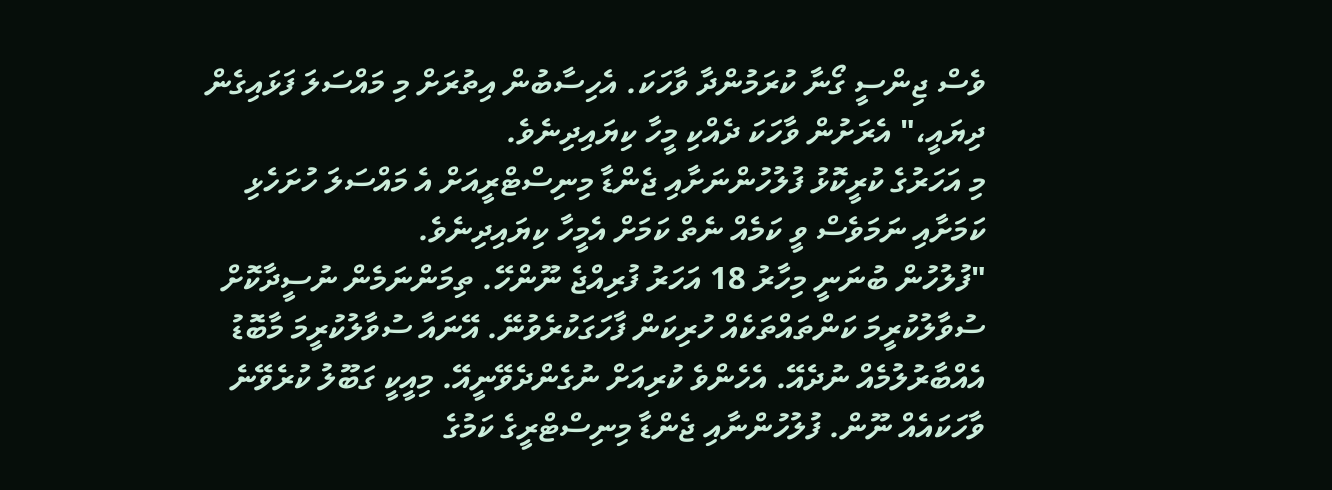ވެސް ޖިންސީ ގޯނާ ކުރަމުންދާ ވާހަކަ. އެހިސާބުން އިތުރަށް މި މައްސަލަ ފަޅައިގެން ދިޔައީ،" އެރަށުން ވާހަކަ ދެއްކި މީހާ ކިޔައިދިނެވެ.
މި އަހަރުގެ ކުރީކޮޅު ފުލުހުންނަށާއި ޖެންޑާ މިނިސްޓްރީއަށް އެ މައްސަލަ ހުށަހެޅި ކަމަށާއި ނަމަވެސް ވީ ކަމެއް ނެތް ކަމަށް އެމީހާ ކިޔައިދިނެވެ.
"ފުލުހުން ބުނަނީ މިހާރު 18 އަހަރު ފުރިއްޖެ ނޫންހޭ. ތިމަންނަމެން ނުސީދާކޮށް ސުވާލުކުރީމަ ކަންތައްތަކެއް ހުރިކަން ފާހަގަކުރެވުނޭ. އޭނައާ ސުވާލުކުރީމަ މާބޮޑު އެއްބާރުލުމެއް ނުދެއޭ. އެހެންވެ ކުރިއަށް ނުގެންދެވޭނީއޭ. މިއީކީ ގަބޫލު ކުރެވޭނެ ވާހަކައެއް ނޫން. ފުލުހުންނާއި ޖެންޑާ މިނިސްޓްރީގެ ކަމުގެ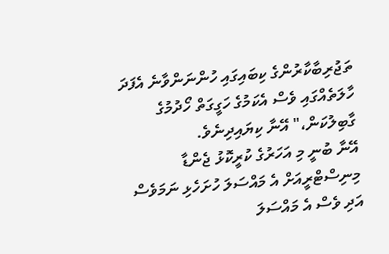ތަޖުރިބާކާރުންގެ ކިބައިގައި ހުންނަންވާނެ އެފަދަ ހާލަތެއްގައި ވެސް އެކަމުގެ ހަގީގަތް ހޯދުމުގެ ގާބިލުކަން،" އޭނާ ކިޔައިދިނެވެ.
އޭނާ ބުނީ މި އަހަރުގެ ކުރީކޮޅު ޖެންޑާ މިނިސްޓްރީއަށް އެ މައްސަލަ ހުށަހެޅި ނަމަވެސް އަދި ވެސް އެ މައްސަލަ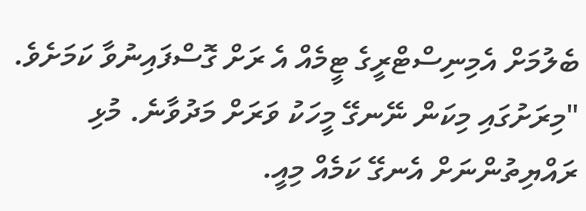ބެލުމަށް އެމިނިސްޓްރީގެ ޓީމެއް އެ ރަށް ގޮސްފައިނުވާ ކަމަށެވެ.
"މިރަށުގައި މިކަން ނޭނގޭ މީހަކު ވަރަށް މަދުވާނެ. މުޅި ރައްޔިތުންނަށް އެނގޭ ކަމެއް މިއީ.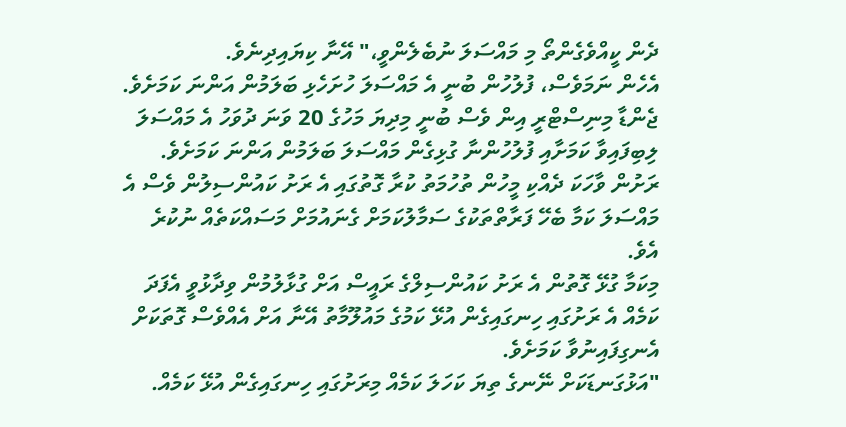ދެން ކީއްވެގެންތޯ މި މައްސަލަ ނުބެލެންވީ،" އޭނާ ކިޔައިދިނެވެ.
އެހެން ނަމަވެސް، ފުލުހުން ބުނީ އެ މައްސަލަ ހުށަހެޅި ބަލަމުން އަންނަ ކަމަށެވެ. ޖެންޑާ މިނިސްޓްރީ އިން ވެސް ބުނީ މިދިޔަ މަހުގެ 20 ވަނަ ދުވަހު އެ މައްސަލަ ލިބިފައިވާ ކަމަށާއި ފުލުހުންނާ ގުޅިގެން މައްސަލަ ބަލަމުން އަންނަ ކަމަށެވެ.
ރަށުން ވާހަކަ ދެއްކި މީހުން ތުހުމަތު ކުރާ ގޮތުގައި އެ ރަށު ކައުންސިލުން ވެސް އެ މައްސަލަ ކަމާ ބެހޭ ފަރާތްތަކުގެ ސަމާލުކަމަށް ގެނައުމަށް މަސައްކަތެއް ނުކުރެ އެވެ.
މިކަމާ ގުޅޭ ގޮތުން އެ ރަށު ކައުންސިލްގެ ރައީސް އަށް ގުޅާލުމުން ވިދާޅުވީ އެފަދަ ކަމެއް އެ ރަށުގައި ހިނގައިގެން އުޅޭ ކަމުގެ މައުލޫމާތު އޭނާ އަށް އެއްވެސް ގޮތަކަށް އެނގިފައިނުވާ ކަމަށެވެ.
"އަޅުގަނޑަކަށް ނޭނގެ ތިޔަ ކަހަލަ ކަމެއް މިރަށުގައި ހިނގައިގެން އުޅޭ ކަމެއް.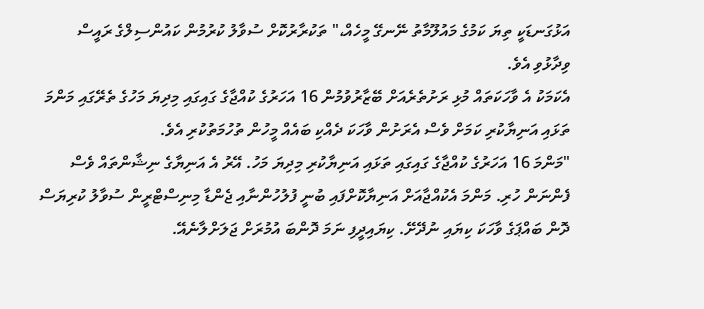އަޅުގަނޑަކީ ތިޔަ ކަމުގެ މައުލޫމާތު ނޭނގޭ މީހެއް،" ތަކުރާރުކޮށް ސުވާލު ކުރުމުން ކައުންސިލްގެ ރައީސް ވިދާޅުވި އެވެ.
އެކަމަކު އެ ވާހަކަތައް މުޅި ރަށުތެރެއަށް ބޭޒާރުވުމުން 16 އަހަރުގެ ކުއްޖާގެ ގައިގައި މިދިޔަ މަހުގެ ތެރޭގައި މަންމަ ތަޅައި އަނިޔާކުރި ކަމަށް ވެސް އެރަށުން ވާހަކަ ދެއްކި ބައެއް މީހުން ތުހުމަތުކުރި އެވެ.
"މަންމަ 16 އަހަރުގެ ކުއްޖާގެ ގައިގައި ތަޅައި އަނިޔާކުރި މިދިޔަ މަހު. އޭރު އެ އަނިޔާގެ ނިޝާންތައް ވެސް ފެންނަން ހުރި. މަންމަ އެކުއްޖާއަށް އަނިޔާކޮށްފައި ބުނީ ފުލުހުންނާއި ޖެންޑާ މިނިސްޓްރީން ސުވާލު ކުރިޔަސް ދޮން ބައްޕަގެ ވާހަކަ ކިޔައި ނުދޭށޭ. ކިޔައިދީފި ނަމަ ދޮންބަ އުމުރަށް ޖަލަށްލާނެއޭ.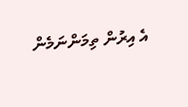އެ އިރުން ތިމަންނަމެން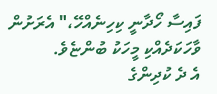ފައިސާ ހޯދާނީ ކިހިނެއްހޭ،" އެރަށުން ވާހަކަދެއްކި މީހަކު ބުންޏެވެ.
އެ ދެ ކުދިންގެ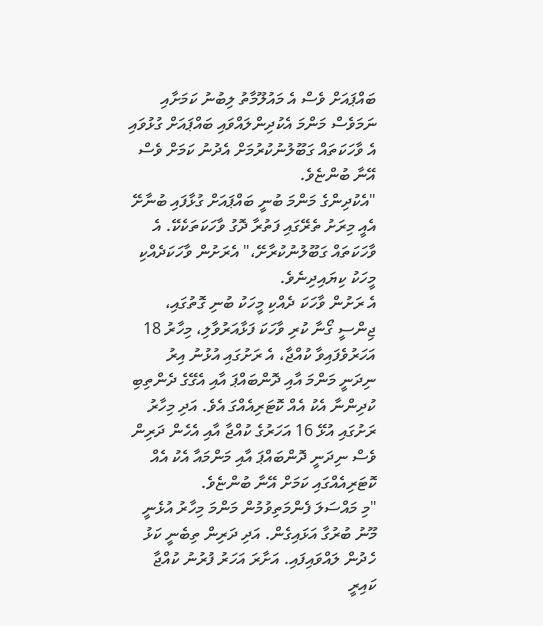ބައްޕައަށް ވެސް އެ މައުލޫމާތު ލިބުނު ކަމަށާއި ނަމަވެސް މަންމަ އެކުދިންލައްވައި ބައްޕައަށް ގުޅުވައި އެ ވާހަކަތައް ގަބޫލުނުކުރުމަށް އެދުނު ކަމަށް ވެސް އޭނާ ބުންޏެވެ.
"އެކުދިންގެ މަންމަ ބުނީ ބައްޕައަށް ގުޅާފައި ބުނާށޭ އެއީ މިރަށު ތެރޭގައި ފަތުރާ ދޮގު ވާހަކަތަކެކޭ. އެ ވާހަކަތައް ގަބޫލުނުކުރާށޭ،" އެރަށުން ވާހަކަދެއްކި މީހަކު ކިޔައިދިނެވެ.
އެ ރަށުން ވާހަކަ ދެއްކި މީހަކު ބުނި ގޮތުގައި، ޖިންސީ ގޯނާ ކުރި ވާހަކަ ފަޅާއަރުވާލި، މިހާރު 18 އަހަރުވެފައިވާ ކުއްޖާ، އެ ރަށުގައި އުޅުނު އިރު ނިދަނީ މަންމަ އާއި ދޮންބައްޕަ އާއި އެގޭގެ ދެންތިބި ކުދިންނާ އެކު އެއް ކޮޓަރިއެއްގަ އެވެ. އަދި މިހާރު ރަށުގައި އުޅޭ 16 އަހަރުގެ ކުއްޖާ އާއި އެހެން ދަރިން ވެސް ނިދަނީ ދޮންބައްޕަ އާއި މަންމައާ އެކު އެއް ކޮޓަރިއެއްގައި ކަމަށް އޭނާ ބުންޏެވެ.
"މި މައްސަލަ ފެންމަތިވުމުން މަންމަ މިހާރު އުޅެނީ މޫނު ބުރުގާ އަޅައިގެން. އަދި ދަރިން ތިބެނީ ކަޅު ހެދުން ލައްވައިފައި. އަށާރަ އަހަރު ފުރުނު ކުއްޖާ ކައިރީ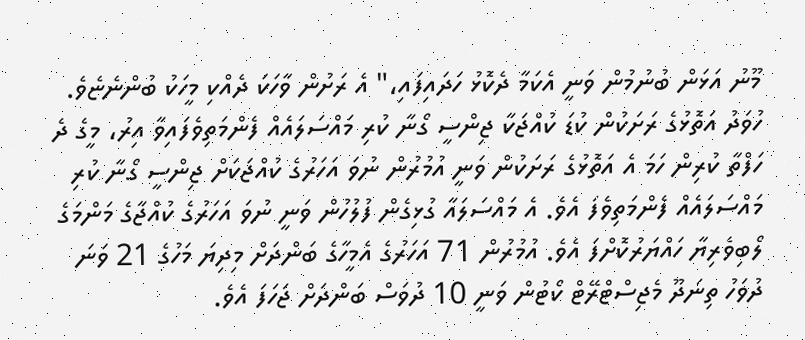މޫނު އަޅަން ބުނުމުން ވަނީ އެކަމާ ދެކޮޅު ހަދައިފައި،" އެ ރަށުން ވާހަކަ ދެއްކި މީހަކު ބުންނެޏެވެ.
ހުވަދު އަތޮޅުގެ ރަށަކުން ކުޑަ ކުއްޖަކާ ޖިންސީ ގޯނާ ކުރި މައްސަލައެއް ފެންމަތިވެފައިވާ އިރު، މީގެ ދެ ހަފްތާ ކުރިން ހަމަ އެ އަތޮޅުގެ ރަށަކުން ވަނީ އުމުރުން ނުވަ އަހަރުގެ ކުއްޖަކަށް ޖިންސީ ގޯނާ ކުރި މައްސަލައެއް ފެންމަތިވެފަ އެވެ. އެ މައްސަލައާ ގުޅިގެން ފުލުހުން ވަނީ ނުވަ އަހަރުގެ ކުއްޖާގެ މަންމަގެ ލޯބިވެރިޔާ ހައްޔަރުކޮށްފަ އެވެ. އުމުރުން 71 އަހަރުގެ އެމީހާގެ ބަންދަށް މިދިޔަ މަހުގެ 21 ވަނަ ދުވަހު ތިނަދޫ މެޖިސްޓްރޭޓް ކޯޓުން ވަނީ 10 ދުވަސް ބަންދަށް ޖަހަފަ އެވެ.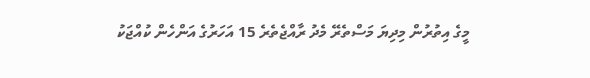މީގެ އިތުރުން މިދިޔަ މަސްތެރޭ މެދު ރާއްޖެތެރެ 15 އަހަރުގެ އަންހެން ކުއްޖަކު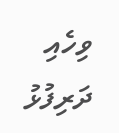ވިހެއި ދަރިފުޅު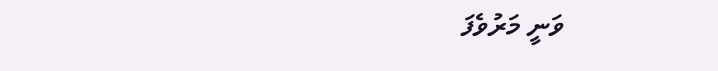ވަނީ މަރުވެފަ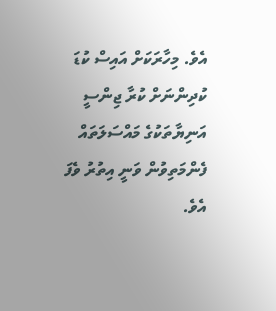އެވެ. މިހާރަކަށް އައިސް ކުޑަ ކުދިންނަށް ކުރާ ޖިންސީ އަނިޔާތަކުގެ މައްސަލަތައް ފެންމަތިވުން ވަނީ އިތުރު ވެފަ އެވެ.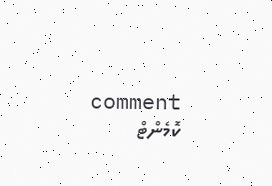comment ކޮމެންޓް